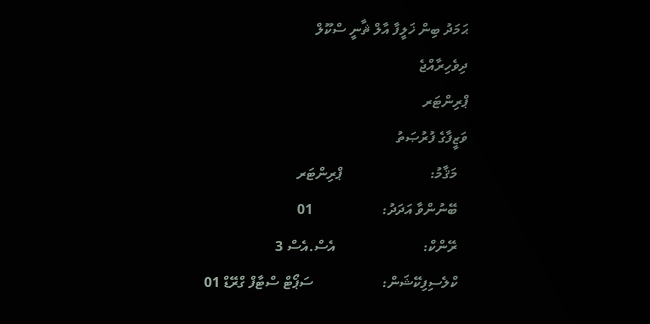ޙަމަދު ބިން ޚަލީފާ އާލް ޘާނީ ސްކޫލް
ދިވެހިރާއްޖެ
ޕްރިންޓަރ
ވަޒީފާގެ ފުރުޞަތު
   މަޤާމު:                        ޕްރިންޓަރ
   ބޭނުންވާ އަދަދު:                   01
   ރޭންކް:                        އެސް.އެސް 3
   ކްލެސިފިކޭޝަން:                   ސަޕޯޓް ސްޓާފް ގްރޭޑް 01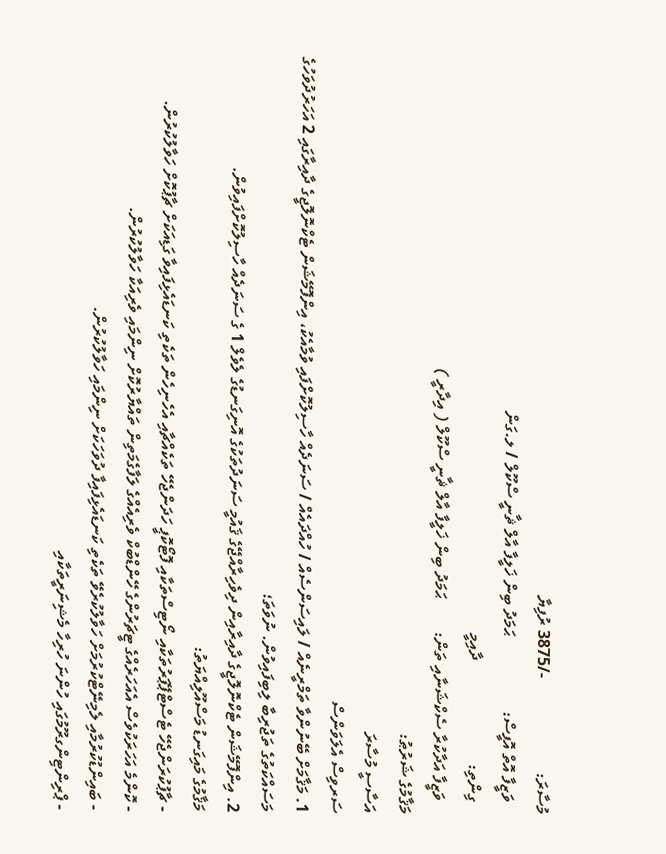މުސާރަ:                       -/3875 ރުފިޔާ
   ވަޒީފާ އޮތް އޮފީސް:                  ޙަމަދު ބިން ޚަލީފާ އާލް ޘާނީ ސްކޫލް / ލ.ގަން
   ގިންތި:                         ދާއިމީ
   ވަޒީފާ އަދާކުރާ ސެކްޝަނާއި ތަން:        ޙަމަދު ބިން ޚަލީފާ އާލް ޘާނީ ސްކޫލް ( އިދާރީ )
މަޤާމުގެ ޝަރުޠު:
އަސާސީ މުސާރަ
ސަރވިސް އެލަވަންސް
1. މަޤާމަށް ބޭނުންވާ ތަމްރީނެއް / ލައިސަންސެއް / ހުއްދައެއް / ސަނަދެއް ހާސިލުކޮށްފައި ވުމާއެކު، އިންފޮމޭޝަން ޓެކްނޮލޮޖީގެ ދާއިރާގައި 2 އަހަރުދުވަހުގެ މަސައްކަތުގެ ތަޖުރިބާ ލިބިފައިވުން. ނުވަތަ؛
2. އިންފޮމޭޝަން ޓެކްނޮލޮޖީގެ ދާއިރާއިން ދިވެހިރާއްޖޭގެ ޤައުމީ ސަނަދުތަކުގެ އޮނިގަނޑުގެ ލެވެލް 1 ގެ ސަނަދެއް ހާސިލުކޮށްފައިވުން.
މަޤާމުގެ މައިގަނޑު މަސްއޫލިއްޔަތު:
- ޗާޕުކުރަންޖެހޭ ޓެސްޓްޕޭޕަރުތަކާއި ނޯޓިސްތަކާއި ފޮޓޯކޮޕީ ހަދަންޖެހޭ ތަކެއްޗާއި އެހެނިހެން ތަކެތި ކަނޑައެޅިފައިވާ ގަޑިއަކަށް ޗާޕުކޮށް ހަވާލުކުރުން.
- ކޮންމެ އަހަރަކުވެސް އެއަހަރެއްގެ ޓީޗަރުންގެ ހޭންޑްބުކް ވެރިއެއްގެ ލަފާގެމަތިން ތައްޔާރުކޮށް ނިންމައި ވެރިއަކާ ހަވާލުކުރުން.
- ބައިންޑުކުރުމާއި ލެމިނޭޓްކުރުމަށް ހަވާލުކުރެވޭ ތަކެތި ކަނޑައެޅިފައިފާ ދުވަހަކަށް ނިންމައި ހަވާލުކުރުން.
- ޕްރިންޓިންގރޫމުގައި ހުންނަ ހުރިހާ މެޝިނަރީތަކާއި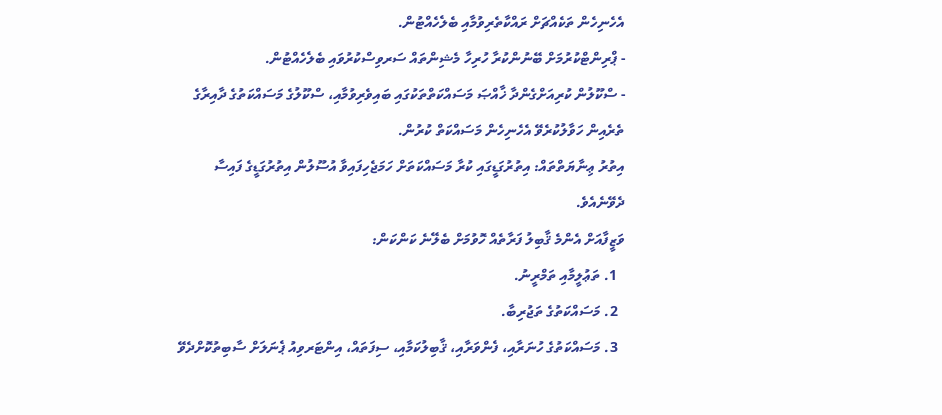އެހެނިހެން ތަކެއްޗަށް ރައްކާތެރިވުމާއި ބެލެހެއްޓުން.
- ޕްރިންޓްކުރުމަށް ބޭނުންކުރާ ހުރިހާ މެޝިންތައް ސަރވިސްކުރުވައި ބެލެހެއްޓުން.
- ސްކޫލުން ކުރިއަށްގެންދާ ޚާއްޞަ މަސައްކަތްތަކުގައި ބައިވެރިވުމާއި، ސްކޫލުގެ މަސައްކަތުގެ ދާއިރާގެ ތެރެއިން ހަވާލުކުރެވޭ އެހެނިހެން މަސައްކަތް ކުރުން.
އިތުރު ޢިނާޔަތްތައް: އިތުރުގަޑީގައި ކުރާ މަސައްކަތަށް ހަމަޖެހިފައިވާ އުސޫލުން އިތުރުގަޑީގެ ފައިސާ ދެވޭނެއެވެ.
ވަޒީފާއަށް އެންމެ ޤާބިލު ފަރާތެއް ހޮވުމަށް ބެލޭނެ ކަންކަން:
  1. ތަޢުލީމާއި ތަމްރީނު.
  2. މަސައްކަތުގެ ތަޖުރިބާ.
  3. މަސައްކަތުގެ ހުނަރާއި، ފެންވަރާއި، ޤާބިލުކަމާއި، ސިފަތައް، އިންޓަރވިއު ޕެނަލަށް ސާބިތުކޮށްދެވޭ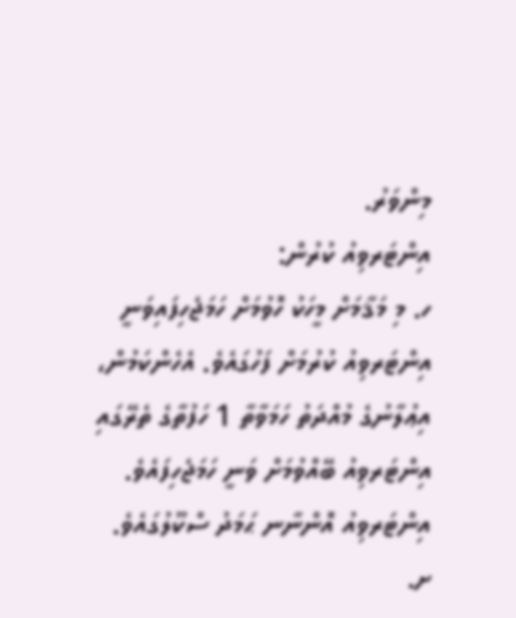މިންވަރު.
އިންޓަރވިއު ކުރުން:
ހ. މި މަޤާމަށް މީހަކު ހޮވުމަށް ހަމަޖެހިފައިވަނީ އިންޓަރވިއު ކުރުމަށް ފަހުގައެވެ. އެހެންކަމުން، އިޢުލާނުގެ މުއްދަތު ހަމަވާތާ 1 ހަފުތާގެ ތެރޭގައި އިންޓަރވިއު ބޭއްވުމަށް ވަނީ ހަމަޖެހިފައެވެ. އިންޓަރވިއު އޮންނާނ ޙަމަދު ސްކޫލުގައެވެ.
ށ.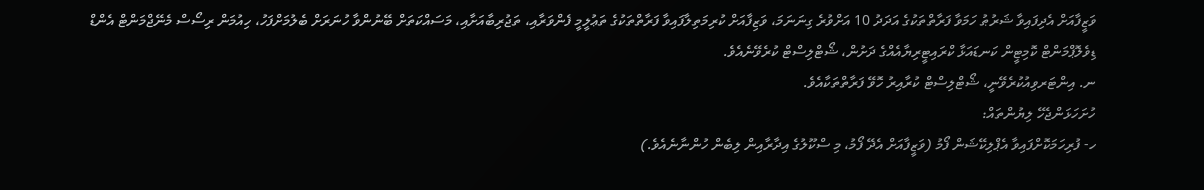ވަޒީފާއަށް އެދިފައިވާ ޝަރުޠު ހަމަވާ ފަރާތްތަކުގެ އަދަދު 10 އަށްވުރެ ގިނަނަމަ، ވަޒިފާއަށް ކުރިމަތިލާފައިވާ ފަރާތްތަކުގެ ތަޢުލީމީ ފެންވަރާއި، ތަޖުރިބާއަށާއި، މަސައްކަތަށް ބޭނުންވާ ހުނަރަށް ބެލުމަށްފަހު، ހިއުމަން ރިސޯސް މެނޭޖްމަންޓް އެންޑް ޑިވެލޮޕްމަންޓް ކޮމިޓީން ކަނޑައަޅާ ކްރައިޓީރިޔާއެއްގެ ދަށުން، ޝޯޓްލިސްޓް ކުރެވޭނެއެވެ.
ނ. އިންޓަރވިއުކުރެވޭނީ، ޝޯޓްލިސްޓް ކުރާއިރު ހޮވޭ ފަރާތްތަކާއެވެ.
ހުށަހަޅަންޖެހޭ ލިޔުންތައް:
ހ- ފުރިހަމަކޮށްފައިވާ އެޕްލިކޭޝަން ފޯމު (ވަޒީފާއަށް އެދޭ ފޯމު، މި ސްކޫލުގެ އިދާރާއިން ލިބެން ހުންނާނެއެވެ.)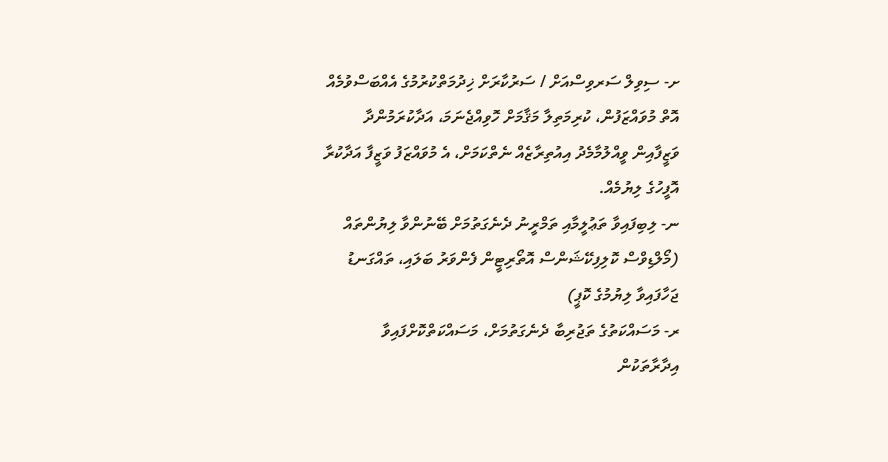ށ- ސިވިލް ސަރވިސްއަށް / ސަރުކާރަށް ޚިދުމަތްކުރުމުގެ އެއްބަސްވުމެއް އޮތް މުވައްޒަފުން، ކުރިމަތިލާ މަޤާމަށް ހޮވިއްޖެނަމަ، އަދާކުރަމުންދާ ވަޒީފާއިން ވީއްލުމާމެދު އިއުތިރާޒެއް ނެތްކަމަށް، އެ މުވައްޒަފު ވަޒީފާ އަދާކުރާ އޮފީހުގެ ލިޔުމެއް.
ނ- ލިބިފައިވާ ތަޢުލީމާއި ތަމްރީނު ދެނެގަތުމަށް ބޭނުންވާ ލިޔުންތައް (މޯލްޑިވްސް ކޮލިފިކޭޝަންސް އޮތޯރިޓީން ފެންވަރު ބަލައި، ތައްގަނޑު ޖަހާފައިވާ ލިޔުމުގެ ކޮޕީ)
ރ- މަސައްކަތުގެ ތަޖުރިބާ ދެނެގަތުމަށް، މަސައްކަތްކޮށްފައިވާ އިދާރާތަކުން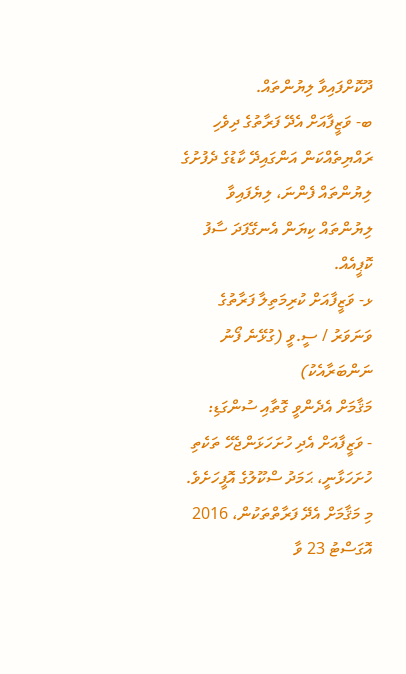ދޫކޮށްފައިވާ ލިޔުންތައް.
ބ- ވަޒީފާއަށް އެދޭ ފަރާތުގެ ދިވެހި ރައްޔިތެއްކަން އަންގައިދޭ ކާޑުގެ ދެފުށުގެ ލިޔުންތައް ފެންނަ، ލިޔެފައިވާ ލިޔުންތައް ކިޔަން އެނގޭފަދަ ސާފު ކޮޕީއެއް.
ޅ- ވަޒީފާއަށް ކުރިމަތިލާ ފަރާތުގެ ވަނަވަރު / ސީ.ވީ (ގުޅޭނެ ފޯނު ނަންބަރާއެކު)
މަޤާމަށް އެދެންވީ ގޮތާއި ސުންގަޑި:
- ވަޒީފާއަށް އެދި ހުށަހަޅަންޖެހޭ ތަކެތި ހުށަހަޅާނީ، ޙަމަދު ސްކޫލުގެ އޮފީހަށެވެ.
މި މަޤާމަށް އެދޭ ފަރާތްތަކުން، 2016 އޮގަސްޓު 23 ވާ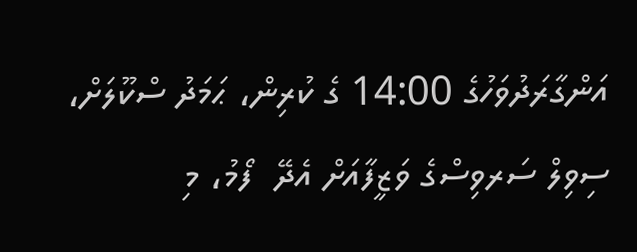އަންގާރަދުވަހުގެ 14:00 ގެ ކުރިން، ޙަމަދު ސްކޫލަށް، ސިވިލް ސަރވިސްގެ ވަޒީފާއަށް އެދޭ  ފޯމު، މި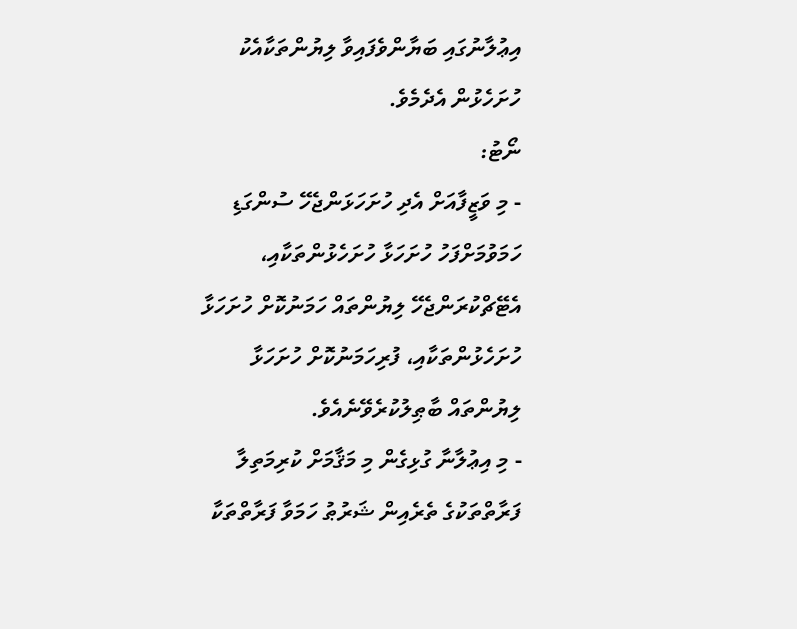އިޢުލާނުގައި ބަޔާންވެފައިވާ ލިޔުންތަކާއެކު ހުށަހެޅުން އެދެމެވެ.
ނޯޓު:
- މި ވަޒީފާއަށް އެދި ހުށަހަޅަންޖެހޭ ސުންގަޑި ހަމަވުމަށްފަހު ހުށަހަޅާ ހުށަހެޅުންތަކާއި، އެޓޭޗްކުރަންޖެހޭ ލިޔުންތައް ހަމަނުކޮށް ހުށަހަޅާ ހުށަހެޅުންތަކާއި، ފުރިހަމަނުކޮށް ހުށަހަޅާ ލިޔުންތައް ބާޠިލުކުރެވޭނެއެވެ.
- މި އިޢުލާނާ ގުޅިގެން މި މަޤާމަށް ކުރިމަތިލާ ފަރާތްތަކުގެ ތެރެއިން ޝަރުޠު ހަމަވާ ފަރާތްތަކާ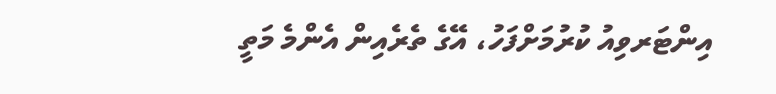އިންޓަރވިއު ކުރުމަށްފަހު، އޭގެ ތެރެއިން އެންމެ މަތީ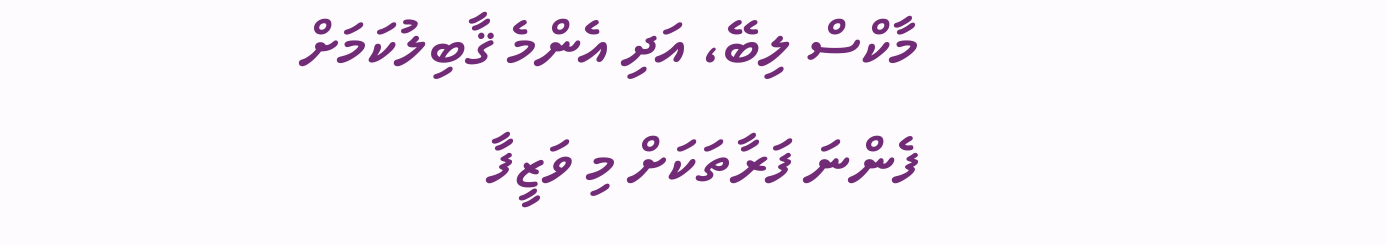މާކްސް ލިބޭ، އަދި އެންމެ ޤާބިލުކަމަށް ފެންނަ ފަރާތަކަށް މި ވަޒީފާ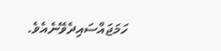ހަމަޖައްސައިދެވޭނެއެވެ.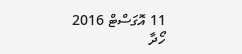11 އޮގަސްޓް 2016
ހޯދާ